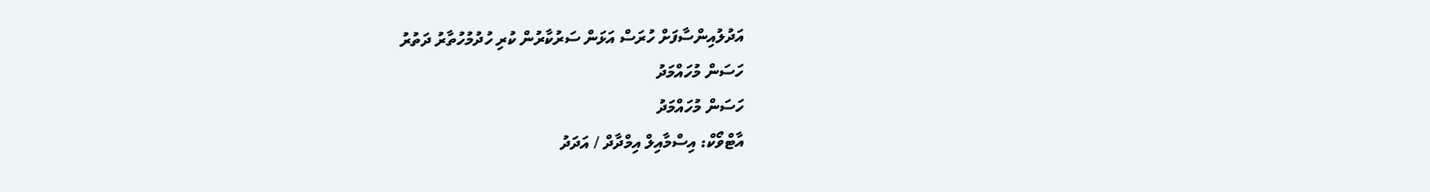އަދުލުއިންސާފަށް ހުރަސް އަޅަން ސަރުކާރުން ކުރި ހުދުމުހުތާރު ދަތުރު
ހަސަން މުހައްމަދު
ހަސަން މުހައްމަދު
އާޓްވޯކް: އިސްމާއިލް އިމްދާދް / އަދަދު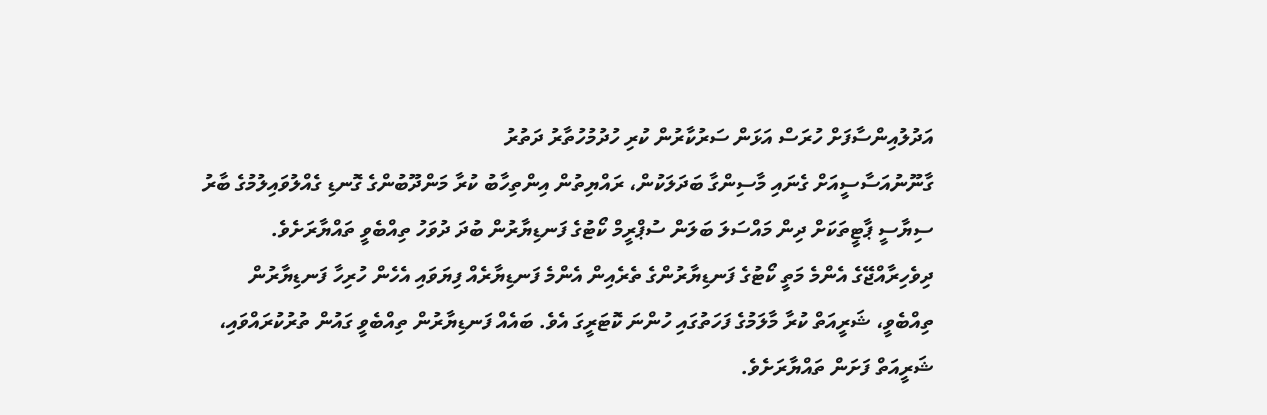އަދުލުއިންސާފަށް ހުރަސް އަޅަން ސަރުކާރުން ކުރި ހުދުމުހުތާރު ދަތުރު
ގާނޫނުއަސާސީއަށް ގެނައި މާސިންގާ ބަދަލަކުން، ރައްޔިތުން އިންތިހާބު ކުރާ މަންދޫބުންގެ ގޮނޑި ގެއްލުވައިލުމުގެ ބާރު ސިޔާސީ ޕާޓީތަކަށް ދިން މައްސަލަ ބަލަން ސުޕްރީމް ކޯޓުގެ ފަނޑިޔާރުން ބުދަ ދުވަހު ތިއްބެވީ ތައްޔާރަށެވެ.
ދިވެހިރާއްޖޭގެ އެންމެ މަތީ ކޯޓުގެ ފަނޑިޔާރުންގެ ތެރެއިން އެންމެ ފަނޑިޔާރެއް ފިޔަވައި އެހެން ހުރިހާ ފަނޑިޔާރުން ތިއްބެވީ، ޝަރީއަތް ކުރާ މާލަމުގެ ފަހަތުގައި ހުންނަ ކޮޓަރީގަ އެވެ. ބައެއް ފަނޑިޔާރުން ތިއްބެވީ ގައުން ތުރުކުރައްވައި، ޝަރީއަތް ފަށަން ތައްޔާރަށެވެ.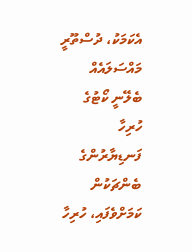އެކަމަކު، ދުސްތޫރީ މައްސަލައެއް ބެލޭނީ ކޯޓުގެ ހުރިހާ ފަނޑިޔާރުންގެ ބެންޗަކުން ކަމަށްވެފައި، ހުރިހާ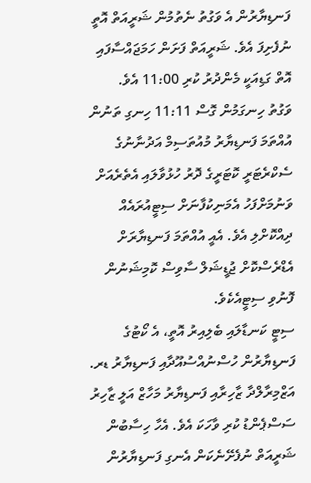ފަނޑިޔާރުން އެ ވަގުތު ނެތުމުން ޝަރީއަތް އޮތީ ނުފެށިފަ އެވެ. ޝަރީއަތް ފަށަން ހަމަޖައްސާފައި އޮތް ގަޑިއަކީ މެންދުރު ކުރި 11:00 އެވެ.
ވަގުތު ހިނގަމުން ގޮސް 11:11 ހިނގި ތަނުން އުއްތަމަ ފަނޑިޔާރު މުއުތަސިމް އަދުނާނުގެ ސެކްރެޓަރީ ކޮޓަރީގެ ދޮރު ހުޅުވާލައި އެތެރެއަށް ވަނުމަށްފަހު އެމަނިކުފާނަށް ސިޓީއުރައެއް ދިއްކޮށްލި އެވެ. އެއީ އުއްތަމަ ފަނޑިޔާރަށް އެޑްރެސްކޮށް ޖުޑީޝަލް ސާވިސް ކޮމިޝަނުން ފޮނުވި ސިޓީއެކެވެ.
ސިޓީ ކަނޑާލައި ބެލިއިރު އޮތީ، އެ ކޯޓުގެ ފަނޑިޔާރުން ހުސްނުއްސުއޫދާއި ފަނޑިޔާރު ޑރ. އަޒްމިރާލްދާ ޒާހިރާއި ފަނޑިޔާރު މަހާޒް އަލީ ޒާހިރު ސަސްޕެންޑު ކުރި ވާހަކަ އެވެ. އެހާ ހިސާބުން ޝަރީއަތް ނުފެށޭނެކަން އެނގި ފަނޑިޔާރުން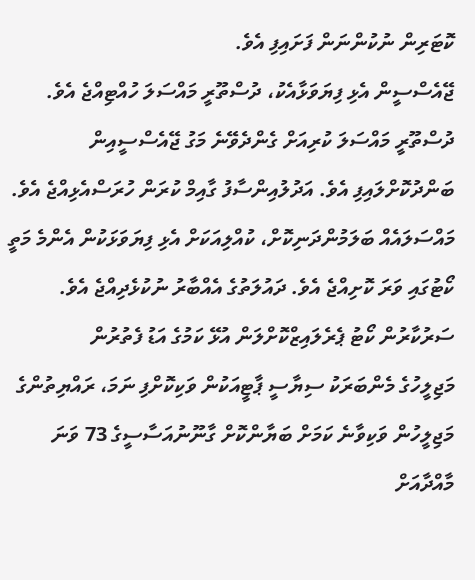ކޮޓަރިން ނުކުންނަން ފަށައިފި އެވެ.
ޖޭއެސްސީން އެޅި ފިޔަވަޅާއެކު، ދުސްތޫރީ މައްސަލަ ހުއްޓިއްޖެ އެވެ. ދުސްތޫރީ މައްސަލަ ކުރިއަށް ގެންދެވޭނެ މަގު ޖޭއެސްސީއިން ބަންދުކޮށްލައިފި އެވެ. އަދުލުއިންސާފު ގާއިމް ކުރަން ހުރަސްއެޅިއްޖެ އެވެ. މައްސަލައެއް ބަލަމުންދަނިކޮށް، ކުއްލިއަކަށް އެޅި ފިޔަވަޅަކުން އެންމެ މަތީ ކޯޓުގައި ވަރަ ކޮށިއްޖެ އެވެ. ދައުލަތުގެ އެއްބާރު ނުކުޅެދިއްޖެ އެވެ.
ސަރުކާރުން ކޯޓު ޕެރެލައިޒްކޮށްލަން އުޅޭ ކަމުގެ އަޑު ފެތުރުން
މަޖިލީހުގެ މެންބަރަކު ސިޔާސީ ޕާޓީއަކުން ވަކިކޮށްފި ނަމަ، ރައްޔިތުންގެ މަޖިލީހުން ވަކިވާނެ ކަމަށް ބަޔާންކޮށް ގާނޫނުއަސާސީގެ 73 ވަނަ މާއްދާއަށް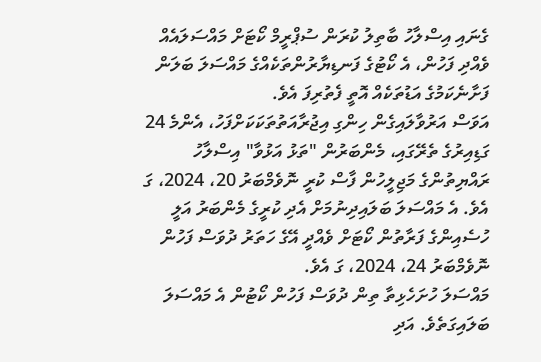ގެނައި އިސްލާހު ބާތިލު ކުރަން ސުޕްރީމް ކޯޓަށް މައްސަލައެއް ވެއްދި ފަހުން، އެ ކޯޓުގެ ފަނޑިޔާރުންތަކެއްގެ މައްސަލަ ބަލަން ފަށާނެކަމުގެ އަޑުތަކެއް އޮތީ ފެތުރިފަ އެވެ.
އަވަސް އަރުވާލައިގެން ހިންގި އިޖުރާއަތުތަކަކަށްފަހު، އެންމެ 24 ގަޑިއިރުގެ ތެރޭގައި، މެންބަރުން "ތަޅު އަޅުވާ" އިސްލާހު ރައްޔިތުންގެ މަޖިލީހުން ފާސް ކުރީ ނޮވެމްބަރު 20، 2024، ގަ އެވެ. އެ މައްސަލަ ބަލައިދިނުމަށް އެދި ކުރީގެ މެންބަރު އަލީ ހުސެއިންގެ ފަރާތުން ކޯޓަށް ވެއްދީ އޭގެ ހަތަރު ދުވަސް ފަހުން ނޮވެމްބަރު 24، 2024، ގަ އެވެ.
މައްސަލަ ހުށަހެޅިތާ ތިން ދުވަސް ފަހުން ކޯޓުން އެ މައްސަލަ ބަލައިގަތެވެ. އަދި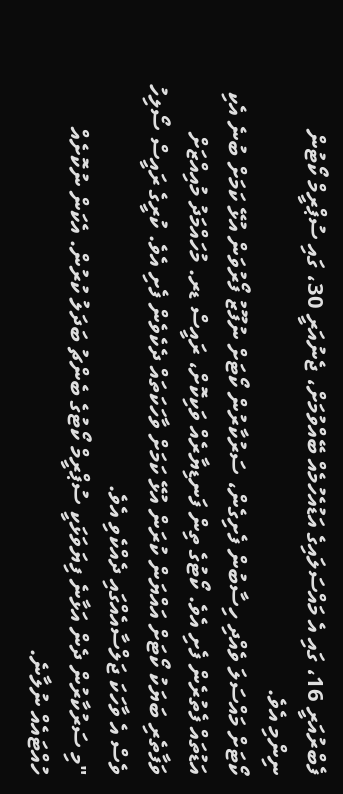ފެބްރުއަރީ 16، ގައި އެ މައްސަލައިގެ އަޑުއެހުމެއް ބޭއްވުމަށް، ޖެނުއަރީ 30، ގައި ސުޕްރީމް ކޯޓުން ނިންމި އެވެ.
ކޯޓަށް މައްސަލަ ވެއްދި ހިސާބުން ފެށިގެން، ސަރުކާރުން ކޯޓަށް ނުފޫޒު ފޯރުވަން އުޅޭ ކަމަށް ބުނެ އެކި އަޑުތައް ފެތުރެން ފެށި އެވެ. ކޯޓުގެ ތިން ފަނޑިޔާރެއް ވަކިކޮށް، ރައީސް ޑރ. މުހައްމަދު މުއިއްޒަށް ވަފާތެރި ބަޔަކު ކޯޓަށް އައްޔަން ކުރަން އުޅޭ ކަމަށް ވާހަކަތައް ދެކެވެން ފެށި އެވެ. ކުރީގެ ރައީސް ސޯލިހު ވެސް އެ ވާހަކަ ޖަލްސާއެއްގައި ދެއްކެވި އެވެ.
"މި ސަރުކާރުން ދެން އަޅާނެ ފިޔަވަޅަކީ ސުޕްރީމް ކޯޓުގެ ބެންޗު ބަދަލު ކުރުން. އެކަން ނުކޮށެއް ހުއްޓައެއް ނުލާނެ.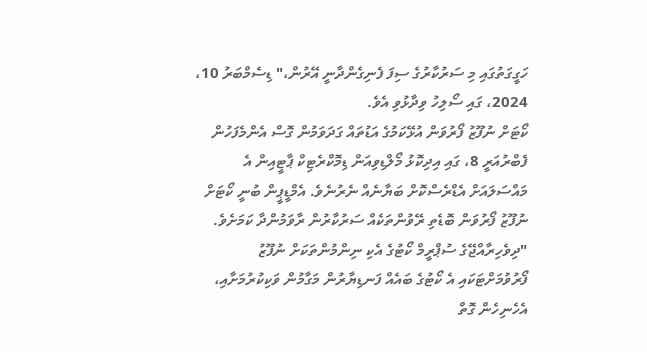ހަގީގަތުގައި މި ސަރުކާރުގެ ސިފަ ފެނިގެންދާނީ އޭރުން،" ޑިސެމްބަރު 10، 2024، ގައި ސޯލިހު ވިދާޅުވި އެވެ.
ކޯޓަށް ނުފޫޒު ފޯރުވަން އުޅޭކަމުގެ އަޑުތައް ގަދަވަމުން ގޮސް އެންމެފަހުން ފެބްރުއަރީ 8، ގައި އިދިކޮޅު މޯލްޑިވިއަން ޑިމޮކްރެޓިކް ޕާޓީއިން އެ މައްސަލައަށް އެޑްރެސްކޮށް ބަޔާނެއް ނެރުނެވެ. އެމްޑީޕީން ބުނީ ކޯޓަށް ނުފޫޒު ފޯރުވަން ބޮޑެތި ރޭވުންތަކެއް ސަރުކާރުން ރާވަމުންދާ ކަމަށެވެ.
"ދިވެހިރާއްޖޭގެ ސުޕްރީމް ކޯޓުގެ އެކި ނިންމުންތަކަށް ނުފޫޒު ފޯރުވުމަށްޓަކައި އެ ކޯޓުގެ ބައެއް ފަނޑިޔާރުން މަގާމުން ވަކިކުރުމަށާއި، އެހެނިހެން ގޮތް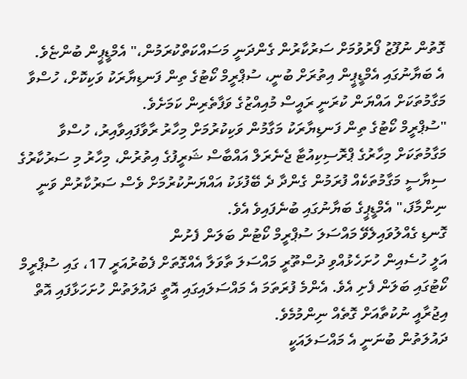ގޮތުން ނުފޫޒު ފޯރުވުމަށް ސަރުކާރުން ގެންދަނީ މަސައްކަތްކުރަމުން،" އެމްޑީޕީން ބުންޏެވެ.
އެ ބަޔާނުގައި އެމްޑީޕީން އިތުރަށް ބުނީ، ސުޕްރީމް ކޯޓުގެ ތިން ފަނޑިޔާރަކު ވަކިކޮށް، ހުސްވާ މަގާމުތަކަށް އައްޔަން ކުރަނީ ރައީސް މުއިއްޒުގެ ވަފާތެރިން ކަމަށެވެ.
"ސުޕްރީމް ކޯޓުގެ ތިން ފަނޑިޔާރަކު މަގާމުން ވަކިކުރުމަށް މިހާރު ރާވާފައިވާއިރު، ހުސްވާ މަގާމުތަކަށް މިހާރުގެ ޕްރޮސިކިއުޓާ ޖެނެރަލް އައްބާސް ޝަރީފުގެ އިތުރުން، މިހާރު މި ސަރުކާރުގެ ސިޔާސީ މަގާމުތަކެއް ފުރަމުން ގެންދާ ދެ ބޭފުޅަކު އައްޔަނުކުރުމަށް ވެސް ސަރުކާރުން ވަނީ ނިންމާފަ،" އެމްޑީޕީގެ ބަޔާނުގައި ބުނެފައިވެ އެވެ.
ގޮނޑި ގެއްލުވައިލެވޭ މައްސަލަ ސުޕްރީމް ކޯޓުން ބަލަން ފެށުން
އަލީ ހުސެއިން ހުށަހެޅުއްވި ދުސްތޫރީ މައްސަލަ ތާވަލާ އެއްގޮތަށް ފެބުރުއަރީ 17، ގައި ސުޕްރީމް ކޯޓުގައި ބަލަން ފެށި އެވެ. އެންމެ ފުރަތަމަ އެ މައްސަލައިގައި އޮތީ ދައުލަތުން ހުށަހަޅާފައި އޮތް އިޖުރާއީ ނުކުތާއަށް ގޮތެއް ނިންމުމެވެ.
ދައުލަތުން ބުނަނީ އެ މައްސަލައަކީ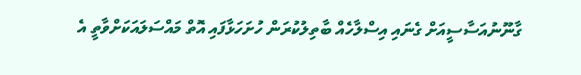ގާނޫނުއަސާސީއަށް ގެނައި އިސްލާހެއް ބާތިލުކުރަން ހުށަހަޅާފައި އޮތް މައްސަލައަކަށްވާތީ އެ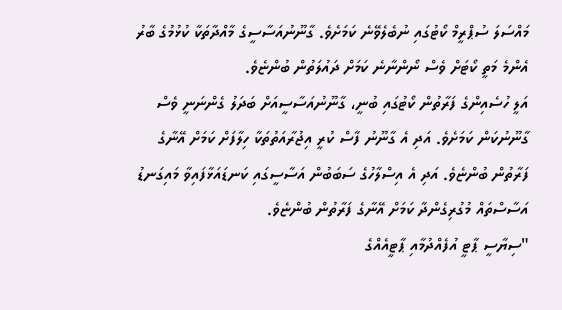މައްސަލަ ސުޕްރީމް ކޯޓުގައި ނުބެލެވޭނެ ކަމަށެވެ. ގާނޫނުއަސާސީގެ މާއްދާތަކާ ކުޅުމުގެ ބާރު އެންމެ މަތީ ކޯޓަށް ވެސް ނޯންނާނެ ކަމަށް ދައުލަތުން ބުންޏެވެ.
އަލީ ހުސެއިންގެ ފަރާތުން ކޯޓުގައި ބުނީ، ގާނޫނުއަސާސީއަށް ބަދަލު ގެންނަނީ ވެސް ގާނޫނުކަން ކަމަށެވެ. އަދި އެ ގާނޫނު ފާސް ކުރީ އިޖުރާއަތުތަކާ ހިލާފަށް ކަމަށް އޭނާގެ ފަރާތުން ބުންޏެވެ. އަދި އެ އިސްލާހުގެ ސަބަބުން އަސާސީގައި ކަނޑައަޅާފައިވާ މައިގަނޑު އަސާސްތައް މުގުރިގެންދާ ކަމަށް އޭނާގެ ފަރާތުން ބުންޏެވެ.
"ސިޔާސީ ޕާޓީ އުފެއްދުމާއި ޕާޓީއެއްގެ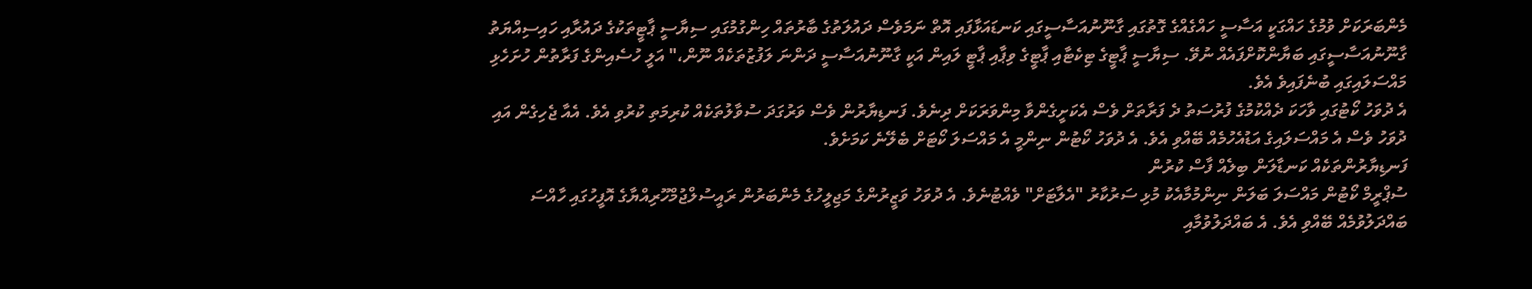މެންބަރަކަށް ވުމުގެ ހައްގަކީ އަސާސީ ހައްގެއްގެ ގޮތުގައި ގާނޫނުއަސާސީގައި ކަނޑައަޅާފައި އޮތް ނަމަވެސް ދައުލަތުގެ ބާރުތައް ހިންގުމުގައި ސިޔާސީ ޕާޓީތަކުގެ ދައުރާއި ހައިސިއްޔަތު ގާނޫނުއަސާސީގައި ބަޔާންކޮށްފައެއް ނުވޭ. ސިޔާސީ ޕާޓީގެ ޓިކެޓާއި ޕާޓީގެ ވިޕާއި ޕާޓީ ލައިން އަކީ ގާނޫނުއަސާސީ ދަންނަ ލަފުޒުތަކެއް ނޫން،" އަލީ ހުސެއިންގެ ފަރާތުން ހުށަހެޅި މައްސަލައިގައި ބުނެފައިވެ އެވެ.
އެ ދުވަހު ކޯޓުގައި ވާހަކަ ދެއްކުމުގެ ފުރުސަތު ދެ ފަރާތަށް ވެސް އެކަށީގެންވާ މިންވަރަކަށް ދިނެވެ. ފަނޑިޔާރުން ވެސް ވަރުގަދަ ސުވާލުތަކެއް ކުރިމަތި ކުރުވި އެވެ. އެއާ ޖެހިގެން އައި ދުވަހު ވެސް އެ މައްސަލައިގެ އަޑުއެހުމެއް ބޭއްވި އެވެ. އެ ދުވަހު ކޯޓުން ނިންމީ އެ މައްސަލަ ކޯޓަށް ބެލޭނެ ކަމަށެވެ.
ފަނޑިޔާރުންތަކެއް ކަނޑާލަން ބިލެއް ފާސް ކުރުން
ސުޕްރީމް ކޯޓުން މައްސަލަ ބަލަން ނިންމުމާއެކު މުޅި ސަރުކާރު "އެލާޓަށް" ވެއްޓުނެވެ. އެ ދުވަހު ވަޒީރުންގެ މަޖިލީހުގެ މެންބަރުން ރައީސުލްޖުމްހޫރިއްޔާގެ އޮފީހުގައި ހާއްސަ ބައްދަލުވުމެއް ބޭއްވި އެވެ. އެ ބައްދަލުވުމާއި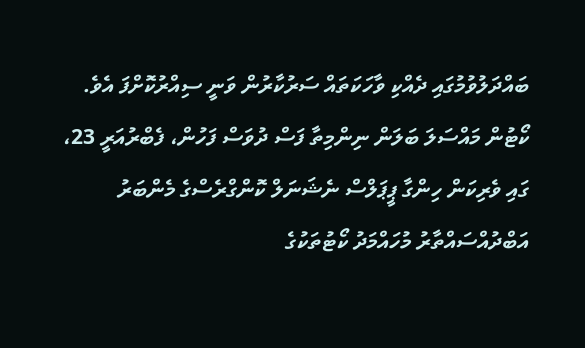ބައްދަލުވުމުގައި ދެއްކި ވާހަކަތައް ސަރުކާރުން ވަނީ ސިއްރުކޮށްފަ އެވެ.
ކޯޓުން މައްސަލަ ބަލަން ނިންމިތާ ފަސް ދުވަސް ފަހުން، ފެބްރުއަރީ 23، ގައި ވެރިކަން ހިންގާ ޕީޕަލްސް ނެޝަނަލް ކޮންގްރެސްގެ މެންބަރު އަބްދުއްސައްތާރު މުހައްމަދު ކޯޓުތަކުގެ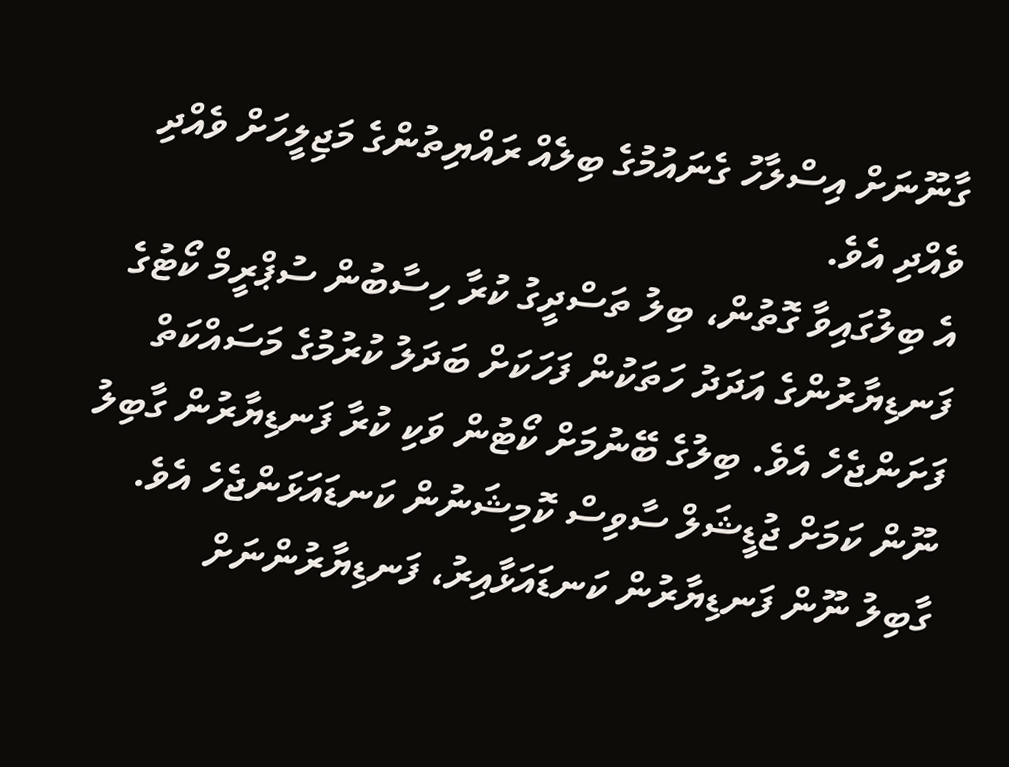ގާނޫނަށް އިސްލާހު ގެނައުމުގެ ބިލެއް ރައްޔިތުންގެ މަޖިލީހަށް ވެއްދި ވެއްދި އެވެ.
އެ ބިލުގައިވާ ގޮތުން، ބިލު ތަސްދީގު ކުރާ ހިސާބުން ސުޕްރީމް ކޯޓުގެ ފަނޑިޔާރުންގެ އަދަދު ހަތަކުން ފަހަކަށް ބަދަލު ކުރުމުގެ މަސައްކަތް ފަށަންޖެހެ އެވެ. ބިލުގެ ބޭނުމަށް ކޯޓުން ވަކި ކުރާ ފަނޑިޔާރުން ގާބިލު ނޫން ކަމަށް ޖުޑީޝަލް ސާވިސް ކޮމިޝަނުން ކަނޑައަޅަންޖެހެ އެވެ.
ގާބިލު ނޫން ފަނޑިޔާރުން ކަނޑައަޅާއިރު، ފަނޑިޔާރުންނަށް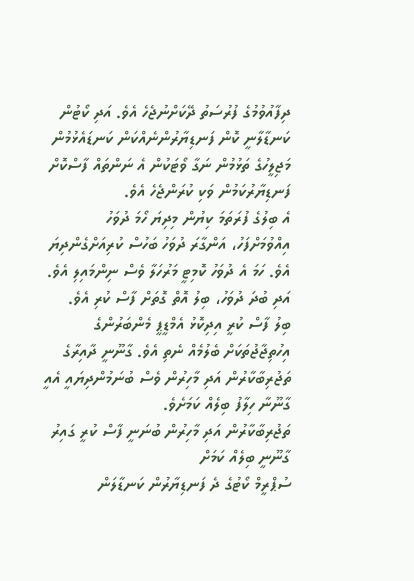ދިފާއުވުމުގެ ފުރުސަތު ދޭކަށްނުޖެހެ އެވެ. އަދި ކޯޓުން ކަނޑާލާނީ ކޮން ފަނޑިޔާރުންނެއްކަން ކަނޑައެޅުމުން މަޖިލީހުގެ ތަޅުމުން ނަގާ ވޯޓަކުން އެ ނަންތައް ފާސްކޮށް ފަނޑިޔާރުކަމުން ވަކި ކުރަންޖެހެ އެވެ.
އެ ބިލުގެ ފުރަތަމަ ކިޔުން މިދިޔަ ހޯމަ ދުވަހު އިއްވުމަށްފަހު، އަންގާރަ ދުވަހު ބަހުސް ކުރިއަށްގެންދިޔަ އެވެ. ހަމަ އެ ދުވަހު ކޮމިޓީ މަރުހަލާ ވެސް ނިންމައިލި އެވެ. އަދި ބުދަ ދުވަހު، ބިލު އޮތް ގޮތަށް ފާސް ކުރި އެވެ.
ބިލު ފާސް ކުރީ އިދިކޮޅު އެމްޑީޕީ މެންބަރުންގެ އިހުތިޖާޖުތަކަށް ބެލުމެއް ނެތި އެވެ. ގާނޫނީ ދާއިރާގެ ތަޖުރިބާކާރުން އަދި މާހިރުން ވެސް ބުނަމުންދިޔައީ އެއީ ގާނޫނާ ހިލާފު ބިލެއް ކަމަށެވެ.
ތަޖުރިބާކާރުން އަދި މާހިރުން ބުނަނީ ފާސް ކުރީ ގައިރު ގާނޫނީ ބިލެއް ކަމަށް
ސުޕްރީމް ކޯޓުގެ ދެ ފަނޑިޔާރުން ކަނޑާލަން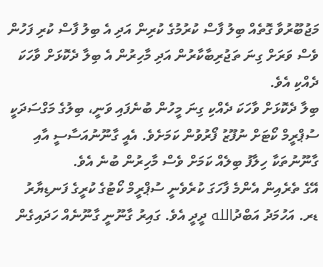މަޖުބޫރުވާ ގޮތެއް ބިލު ފާސް ކުރުމުގެ ކުރިން އަދި އެ ބިލު ފާސް ކުރި ފަހުން ވެސް ވަރަށް ގިނަ ތަޖުރިބާކާރުން އަދި މާހިރުން އެ ބިލާ ދެކޮޅަށް ވާހަކަ ދެއްކި އެވެ.
ބިލާ ދެކޮޅަށް ވާހަކަ ދެއްކި ގިނަ މީހުން ބުނެފައި ވަނީ، ބިލުގެ މަގްސަދަކީ ސުޕްރީމް ކޯޓަށް ނުފޫޒު ފޯރުވުން ކަމަށެވެ. އެއީ ގާނޫނުއަސާސީ އާއި ގާނޫނުތަކާ ހިލާފު ބިލެއް ކަމަށް ވެސް މާހިރުން ބުނެ އެވެ.
އޭގެ ތެރެއިން އެންމެ ފާހަގަ ކުރެވެނީ ސުޕްރީމް ކޯޓުގެ ކުރީގެ ފަނޑިޔާރު ޑރ. އަހުމަދު އަބްދުالله ދީދީ އެވެ. ގައިރު ގާނޫނީ ގާނޫނެއް ހަދައިގެން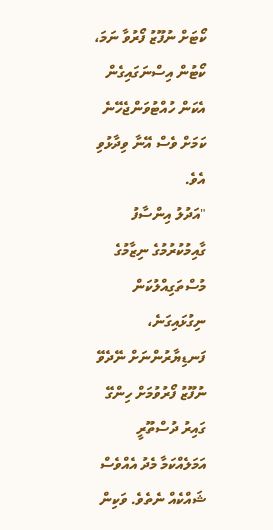ކޯޓަށް ނުފޫޒު ފޯރުވާ ނަމަ، ކޯޓުން އިސްނަގައިގެން އެކަން ހުއްޓުވަންޖެހޭނެ ކަމަށް ވެސް އޭނާ ވިދާޅުވި އެވެ.
"އަދުލު އިންސާފު ގާއިމުކުރުމުގެ ނިޒާމުގެ މުސްތަގިއްލުކަން ނިގުޅައިގަނެ، ފަނޑިޔާރުންނަށް ނޭދެވޭ ނުފޫޒު ފޯރުވުމަށް ހިންގޭ ގައިރު ދުސްތޫރީ އަމަލެއްކަމާ މެދު އެއްވެސް ޝައްކެއް ނެތެވެ. ވަކިން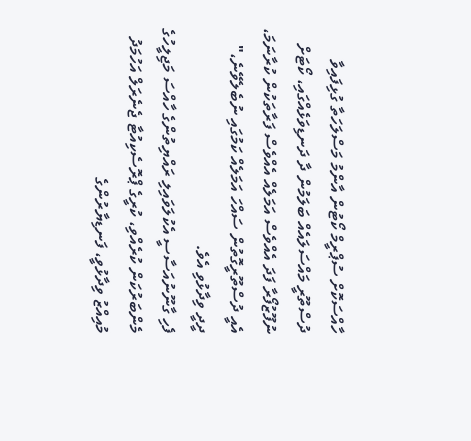ހާއްސަކޮށް ސުޕްރީމް ކޯޓުން އާންމު މަސްލަހަތާ ގުޅިފައިވާ ދުސްތޫރީ މައްސަލައެއް ބަލަމުން ދާ ދަނޑިވަޅެއްގައި، ކޯޓަށް ނުފޫޒުފޯރާ ފަދަ އެއްވެސް އަމަލެއް އެއްވެސް ފަރާތަކުން ކުރާނަމަ، އެއީ ދުސްތޫރީގޮތުން ސައްހަ އަމަލެއް ކަމުގައި ނުބެލެވޭނެ،" ދީދީ ވިދާޅުވި އެވެ.
ފެހި ގާނޫނުއަސާސީ އެކުލަވައިލި ރައްޔިތުންގެ ހާއްސަ މަޖިލީހުގެ މެންބަރުކަން ކުރެއްވި، ކުރީގެ ޕްރޮސެކިއުޓާ ޖެނެރަލް އަހުމަދު މުއިއްޒު ވިދާޅުވީ، ފަނޑިޔާރުންގެ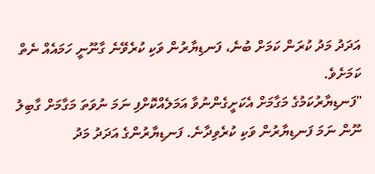އަދަދު މަދު ކުރަން ކަމަށް ބުނެ، ފަނޑިޔާރުން ވަކި ކުރެވޭނެ ގާނޫނީ ހަމައެއް ނެތް ކަމަށެވެ.
"ފަނޑިޔާރުކަމުގެ މަގާމަށް އެކަށީގެންނުވާ އަމަލެއްކޮށްފި ނަމަ ނުވަތަ މަގާމަށް ގާބިލު ނޫން ނަމަ ފަނޑިޔާރުން ވަކި ކުރެވިދާނެ. ފަނޑިޔާރުންގެ އަދަދު މަދު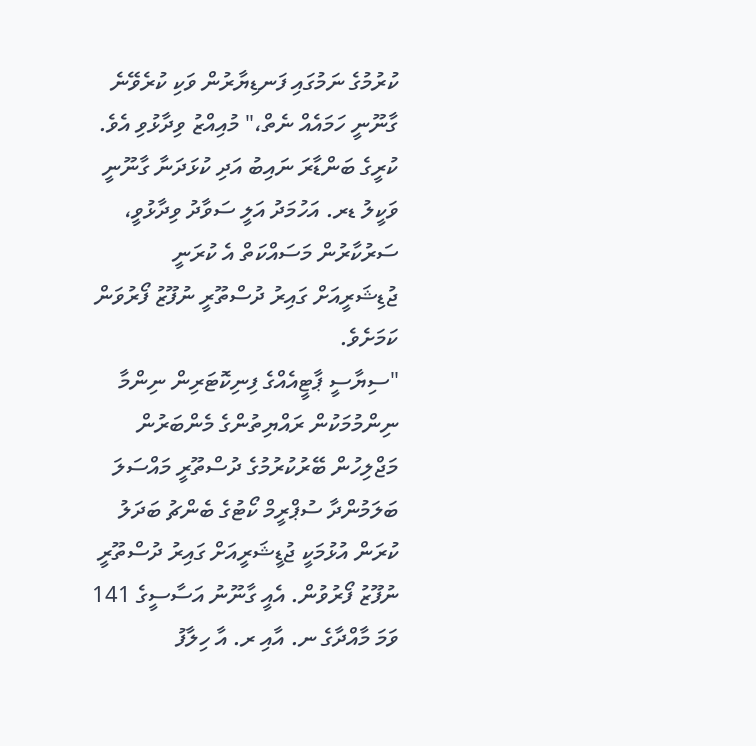ކުރުމުގެ ނަމުގައި ފަނޑިޔާރުން ވަކި ކުރެވޭނެ ގާނޫނީ ހަމައެއް ނެތް،" މުއިއްޒު ވިދާޅުވި އެވެ.
ކުރީގެ ބަންޑާރަ ނައިބު އަދި ކުޅަދަނާ ގާނޫނީ ވަކީލު ޑރ. އަހުމަދު އަލީ ސަވާދު ވިދާޅުވީ، ސަރުކާރުން މަސައްކަތް އެ ކުރަނީ ޖުޑިޝަރީއަށް ގައިރު ދުސްތޫރީ ނުފޫޒު ފޯރުވަން ކަމަށެވެ.
"ސިޔާސީ ޕާޓީއެއްގެ ފިނިކޮޓަރިން ނިންމާ ނިންމުމަކުން ރައްޔިތުންގެ މެންބަރުން މަޖްލިހުން ބޭރުކުރުމުގެ ދުސްތޫރީ މައްސަލަ ބަލަމުންދާ ސުޕްރީމް ކޯޓުގެ ބެންޗު ބަދަލު ކުރަން އުޅުމަކީ ޖުޑީޝަރީއަށް ގައިރު ދުސްތޫރީ ނުފޫޒު ފޯރުވުން. އެއީ ގާނޫނު އަސާސީގެ 141 ވަމަ މާއްދާގެ ނ. އާއި ރ. އާ ހިލާފު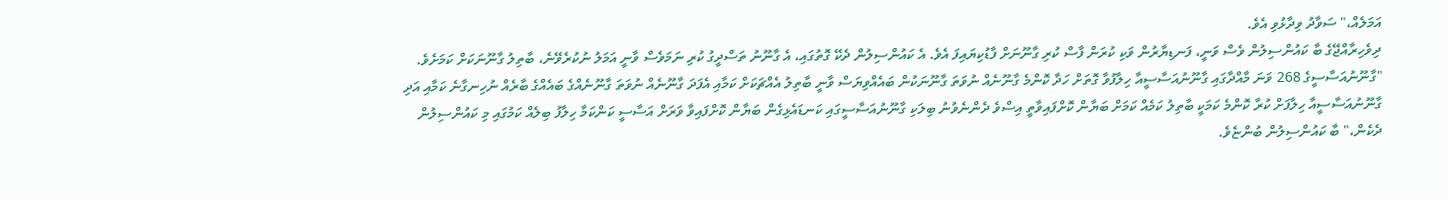އަމަލެއް،" ސަވާދު ވިދާޅުވި އެވެ.
ދިވެހިރާއްޖޭގެ ބާ ކައުންސިލުން ވެސް ވަނީ، ފަނޑިޔާރުން ވަކި ކުރަން ފާސް ކުރި ގާނޫނަށް ފާޑުކިޔައިފަ އެވެ. އެ ކައުންސިލުން ދެކޭ ގޮތުގައި، އެ ގާނޫނު ތަސްދީގު ކުރި ނަމަވެސް ވާނީ އަމަލު ނުކުރެވޭނެ، ބާތިލު ގާނޫނަކަށް ކަމަށެވެ.
"ގާނޫނުއަސާސީގެ 268 ވަނަ މާއްދާގައި ގާނޫނުއަސާސީއާ ހިލާފުވާ ގޮތަށް ހަދާ ކޮންމެ ގާނޫނެއް ނުވަތަ ގާނޫނަކުން ބައެއްވިޔަސް ވާނީ ބާތިލު އެއްޗަކަށް ކަމާއި އެފަދަ ގާނޫނެއް ނުވަތަ ގާނޫނެއްގެ ބައެއްގެ ބާރެއް ނުހިނގާނެ ކަމާއި އަދި ގާނޫނުއަސާސީއާ ހިލާފަށް ކުރާ ކޮންމެ ކަމަކީ ބާތިލު ކަމެއް ކަމަށް ބަޔާން ކޮށްފައިވާތީ އިސްވެ ދެންނެވުނު ބިލަކި ގާނޫނުއަސާސީގައި ކަނޑައެޅިގެން ބަޔާން ކޮށްފައިވާ ވަރަށް އަސާސީ ކަންކަމާ ހިލާފު ބިލެއް ކަމުގައި މި ކައުންސިލުން ދެކެން،" ބާ ކައުންސިލުން ބުންޏެވެ.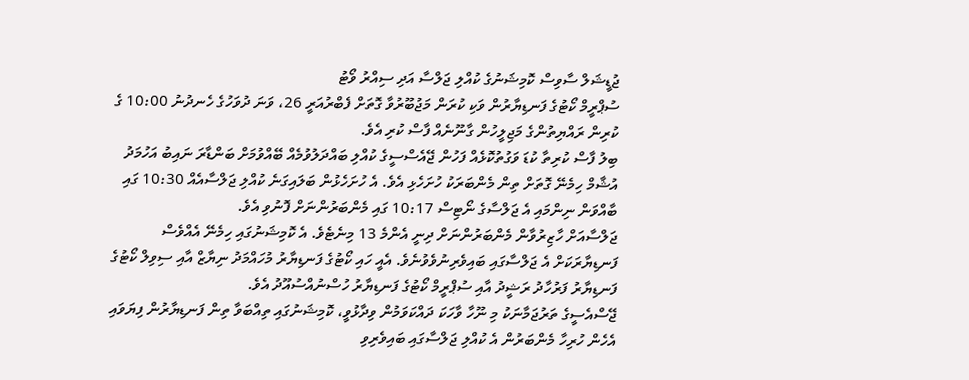ޖުޑީޝަލް ސާވިސް ކޮމިޝަނުގެ ކުއްލި ޖަލްސާ އަދި ސިއްރު ވޯޓު
ސުޕްރީމް ކޯޓުގެ ފަނޑިޔާރުން ވަކި ކުރަން މަޖުބޫރުވާ ގޮތަށް ފެބްރުއަރީ 26، ވަނަ ދުވަހުގެ ހެނދުނު 10:00 ގެ ކުރިން ރައްޔިތުންގެ މަޖިލީހުން ގާނޫނެއް ފާސް ކުރި އެވެ.
ބިލު ފާސް ކުރިތާ ކުޑަ ވަގުތުކޮޅެއް ފަހުން ޖޭއެސްސީގެ ކުއްލި ބައްދަލުވުމެއް ބޭއްވުމަށް ބަންޑާރަ ނައިބު އަހުމަދު އުޝާމް ހިމެނޭ ގޮތަށް ތިން މެންބަރަކު ހުށަހެޅި އެވެ. އެ ހުށަހެޅުން ބަލައިގަނެ ކުއްލި ޖަލްސާއެއް 10:30 ގައި ބާއްވަން ނިންމައި އެ ޖަލްސާގެ ނޯޓިސް 10:17 ގައި މެންބަރުންނަށް ފޮނުވި އެވެ.
ޖަލްސާއަށް ހާޒިރުވާން މެންބަރުންނަށް ދިނީ އެންމެ 13 މިނެޓެވެ. އެ ކޮމިޝަނުގައި ހިމެނޭ އެއްވެސް ފަނޑިޔާރަކަށް އެ ޖަލްސާގައި ބައިވެރިނުވެވުނެވެ. އެއީ ހައި ކޯޓުގެ ފަނޑިޔާރު މުހައްމަދު ނިޔާޒް އާއި ސިވިލް ކޯޓުގެ ފަނޑިޔާރު ފަރުހާދު ރަޝީދު އާއި ސުޕްރީމް ކޯޓުގެ ފަނޑިޔާރު ހުސްނުއްސުއޫދު އެވެ.
ޖޭސްއެސީގެ ތަރުޖަމާނަކު މި ނޫހާ ވާހަކަ ދައްކަވަމުން ވިދާޅުވީ، ކޮމިޝަނުގައި ތިއްބަވާ ތިން ފަނޑިޔާރުން ފިޔަވައި އެހެން ހުރިހާ މެންބަރުން އެ ކުއްލި ޖަލްސާގައި ބައިވެރިވި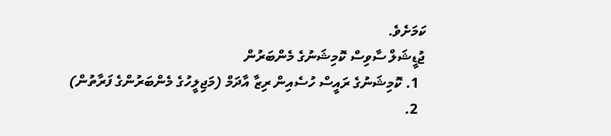ކަމަށެވެ.
ޖުޑީޝަލް ސާވިސް ކޮމިޝަނުގެ މެންބަރުން
  1. ކޮމިޝަނުގެ ރައީސް ހުސެއިން ރިޒާ އާދަމް (މަޖިލީހުގެ މެންބަރުންގެ ފަރާތުން)
  2.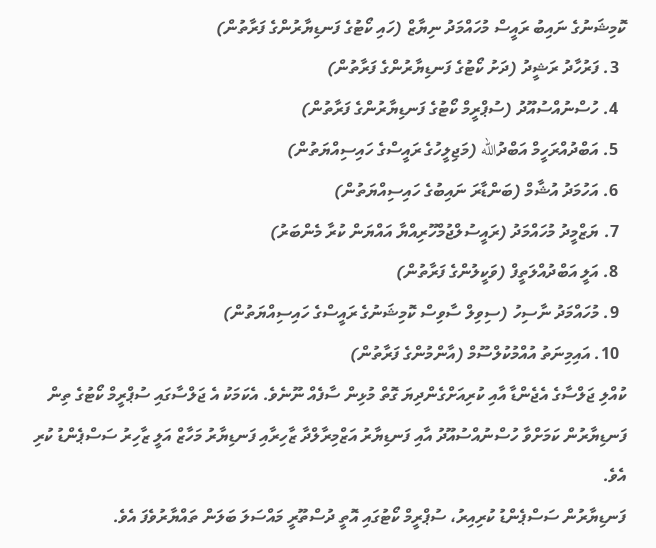ކޮމިޝަނުގެ ނައިބު ރައީސް މުހައްމަދު ނިޔާޒް (ހައި ކޯޓުގެ ފަނޑިޔާރުންގެ ފަރާތުން)
  3. ފަރުހާދު ރަޝީދު (ދަށު ކޯޓުގެ ފަނޑިޔާރުންގެ ފަރާތުން)
  4. ހުސްނުއްސުއޫދު (ސުޕްރީމް ކޯޓުގެ ފަނޑިޔާރުންގެ ފަރާތުން)
  5. އަބްދުއްރަހީމް އަބްދުالله (މަޖިލީހުގެ ރައީސްގެ ހައިސިއްޔަތުން)
  6. އަހުމަދު އުޝާމް (ބަންޑާރަ ނައިބުގެ ހައިސިއްޔަތުން)
  7. ޔަޒްމީދު މުހައްމަދު (ރައީސުލްޖުމްހޫރިއްޔާ އައްޔަން ކުރާ މެންބަރު)
  8. އަލީ އަބްދުއްލަތީފް (ވަކީލުންގެ ފަރާތުން)
  9. މުހައްމަދު ނާސިހު (ސިވިލް ސާވިސް ކޮމިޝަނުގެ ރައީސްގެ ހައިސިއްޔަތުން)
  10. އައިމިނަތު އުއްމުކުލްސޫމް (އާންމުންގެ ފަރާތުން)
ކުއްލި ޖަލްސާގެ އެޖެންޑާ އާއި ކުރިއަށްގެންދިޔަ ގޮތް މުޅިން ސާފެއް ނޫނެވެ. އެކަމަކު އެ ޖަލްސާގައި ސުޕްރީމް ކޯޓުގެ ތިން ފަނޑިޔާރުން ކަމަށްވާ ހުސްނުއްސުއޫދު އާއި ފަނޑިޔާރު އަޒްމިރާލްދާ ޒާހިރާއި ފަނޑިޔާރު މަހާޒް އަލީ ޒާހިރު ސަސްޕެންޑު ކުރި އެވެ.
ފަނޑިޔާރުން ސަސްޕެންޑު ކުރިއިރު، ސުޕްރީމް ކޯޓުގައި އޮތީ ދުސްތޫރީ މައްސަލަ ބަލަން ތައްޔާރުވެފަ އެވެ.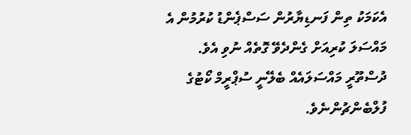އެކަމަކު ތިން ފަނޑިޔާރުން ސަސްޕެންޑު ކުރުމުން އެ މައްސަލަ ކުރިއަށް ގެންދެވޭ ގޮތެއް ނުވި އެވެ. ދުސްތޫރީ މައްސަލައެއް ބެލޭނީ ސުޕްރީމް ކޯޓުގެ ފުލްބެންޗުންނެވެ.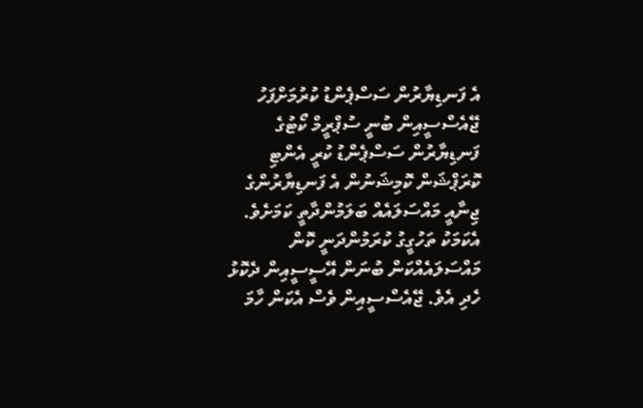އެ ފަނޑިޔާރުން ސަސްޕެންޑު ކުރުމަށްފަހު ޖޭއެސްސީއިން ބުނީ ސުޕްރީމް ކޯޓުގެ ފަނޑިޔާރުން ސަސްޕެންޑު ކުރީ އެންޓި ކޮރަޕްޝަން ކޮމިޝަނުން އެ ފަނޑިޔާރުންގެ ޖިނާއީ މައްސަލައެއް ބަލަމުންދާތީ ކަމަށެވެ. އެކަމަކު ތަހުގީގު ކުރަމުންދަނީ ކޮން މައްސަލައެއްކަން ބުނަން އޭސީސީއިން ދެކޮޅު ހެދި އެވެ. ޖޭއެސްސީއިން ވެސް އެކަން ހާމަ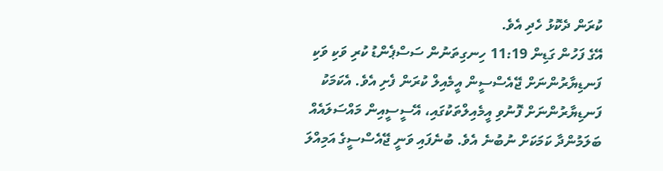ކުރަން ދެކޮޅު ހެދި އެވެ.
އޭގެ ފަހުން ގަޑިން 11:19 ހިނގިތަނުން ސަސްޕެންޑު ކުރި ވަކި ވަކި ފަނޑިޔާރުންނަށް ޖޭއެސްސީން އީމެއިލް ކުރަން ފެށި އެވެ. އެކަމަކު ފަނޑިޔާރުންނަށް ފޮނުވި އީމެއިލްތަކުގައި، އޭސީސީއިން މައްސަލައެއް ބަލަމުންދާ ކަމަކަށް ނުބުނެ އެވެ. ބުނެފައި ވަނީ ޖޭއެސްސީގެ އަމިއްލަ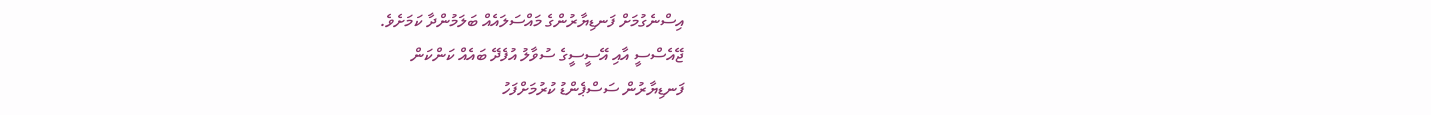އިސްނެގުމަށް ފަނޑިޔާރުންގެ މައްސަލައެއް ބަލަމުންދާ ކަމަށެވެ.
ޖޭއެސްސީ އާއި އޭސީސީގެ ސުވާލު އުފެދޭ ބައެއް ކަންކަން
ފަނޑިޔާރުން ސަސްޕެންޑު ކުރުމަށްފަހު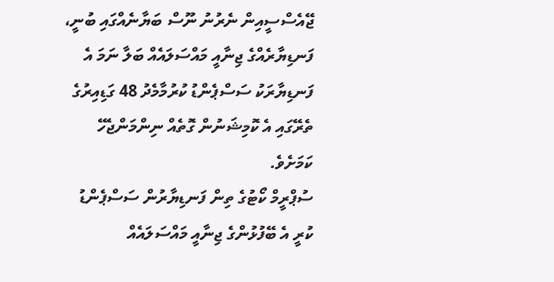ޖޭއެސްސީއިން ނެރުނު ނޫސް ބަޔާނެއްގައި ބުނީ، ފަނޑިޔާރެއްގެ ޖިނާއީ މައްސަލައެއް ބަލާ ނަމަ އެ ފަނޑިޔާރަކު ސަސްޕެންޑު ކުރުމާމެދު 48 ގަޑިއިރުގެ ތެރޭގައި އެ ކޮމިޝަނުން ގޮތެއް ނިންމަންޖެހޭ ކަމަށެވެ.
ސުޕްރީމް ކޯޓުގެ ތިން ފަނޑިޔާރުން ސަސްޕެންޑު ކުރީ އެ ބޭފުޅުންގެ ޖިނާއީ މައްސަލައެއް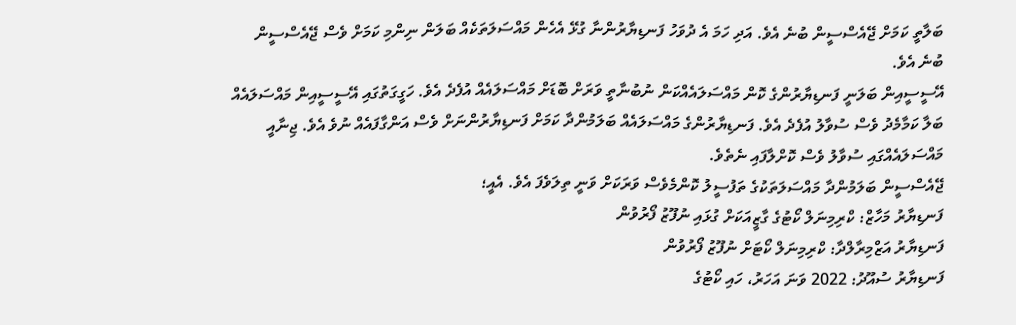ބަލާތީ ކަމަށް ޖޭއެސްސީން ބުނެ އެވެ. އަދި ހަމަ އެ ދުވަހު ފަނޑިޔާރުންނާ ގުޅޭ އެހެން މައްސަލަތަކެއް ބަލަން ނިންމި ކަމަށް ވެސް ޖޭއެސްސީން ބުނެ އެވެ.
އޭސީސީއިން ބަލަނީ ފަނޑިޔާރުންގެ ކޮން މައްސަލައެއްކަން ނުބުނާތީ ވަރަށް ބޮޑަށް މައްސަލައެއް އުފެދެ އެވެ. ހަގީގަތުގައި އޭސީސީއިން މައްސަލައެއް ބަލާ ކަމާމެދު ވެސް ސުވާލު އުފެދެ އެވެ. ފަނޑިޔާރުންގެ މައްސަލައެއް ބަލަމުންދާ ކަމަށް ފަނޑިޔާރުންނަށް ވެސް އަންގާފައެއް ނުވެ އެވެ. ޖިނާއީ މައްސަލައެއްގައި ސުވާލު ވެސް ކޮށްލާފައި ނެތެވެ.
ޖޭއެސްސީން ބަލަމުންދާ މައްސަލަތަކުގެ ތަފުސީލު ކޮންމެވެސް ވަރަކަށް ވަނީ ތިލަވެފަ އެވެ. އެއީ؛
ފަނޑިޔާރު މަހާޒް: ކްރިމިނަލް ކޯޓުގެ ގާޒީއަކަށް ގުޅައި ނުފޫޒު ފޯރުވުން
ފަނޑިޔާރު އަޒްމިރާލްދާ: ކްރިމިނަލް ކޯޓަށް ނުފޫޒު ފޯރުވުން
ފަނޑިޔާރު ސުއޫދު: 2022 ވަނަ އަހަރު، ހައި ކޯޓުގެ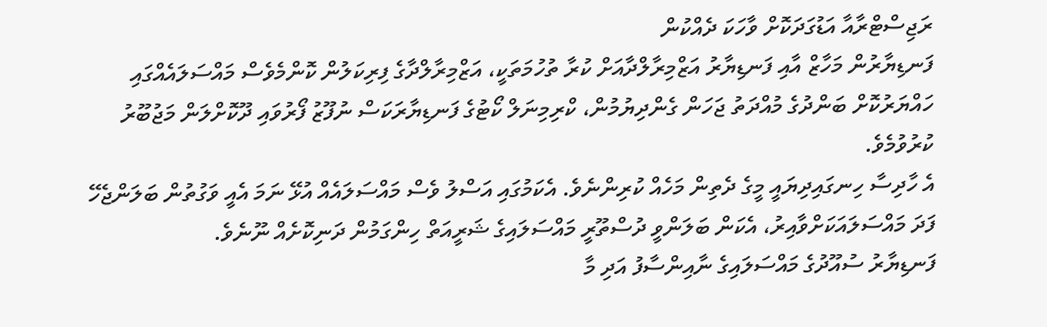ރަޖިސްޓްރާއާ އަޑުގަދަކޮށް ވާހަކަ ދެއްކުން
ފަނޑިޔާރުން މަހާޒް އާއި ފަނޑިޔާރު އަޒްމިރާލްދާއަށް ކުރާ ތުހުމަތަކީ، އަޒްމިރާލްދާގެ ފިރިކަލުން ކޮންމެވެސް މައްސަލައެއްގައި ހައްޔަރުކޮށް ބަންދުގެ މުއްދަތު ޖަހަން ގެންދިޔުމުން، ކްރިމިނަލް ކޯޓުގެ ފަނޑިޔާރަކަސް ނުފޫޒު ފޯރުވައި ދޫކޮށްލަން މަޖުބޫރު ކުރުވުމެވެ.
އެ ހާދިސާ ހިނގައިދިޔައީ މީގެ ދެތިން މަހެއް ކުރިންނެވެ. އެކަމުގައި އަސްލު ވެސް މައްސަލައެއް އުޅޭ ނަމަ އެއީ ވަގުތުން ބަލަންޖެހޭ ފަދަ މައްސަލައަކަށްވާއިރު، އެކަން ބަލަންވީ ދުސްތޫރީ މައްސަލައިގެ ޝަރީއަތް ހިންގަމުން ދަނިކޮށެއް ނޫނެވެ.
ފަނޑިޔާރު ސުއޫދުގެ މައްސަލައިގެ ނާއިންސާފު އަދި މާ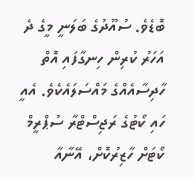ބޮޑެވެ. ސުއޫދުގެ ބަލަނީ މީގެ ދެ އަހަރު ކުރިން ހިނގާފައި އޮތް ހާދިސާއެއްގެ މައްސަލައެކެވެ. އެއީ ހައި ކޯޓުގެ ރަޖިސްޓްރާ ސުޕްރީމް ކޯޓަށް ހާޒިރުކޮށް، އޭނާއާ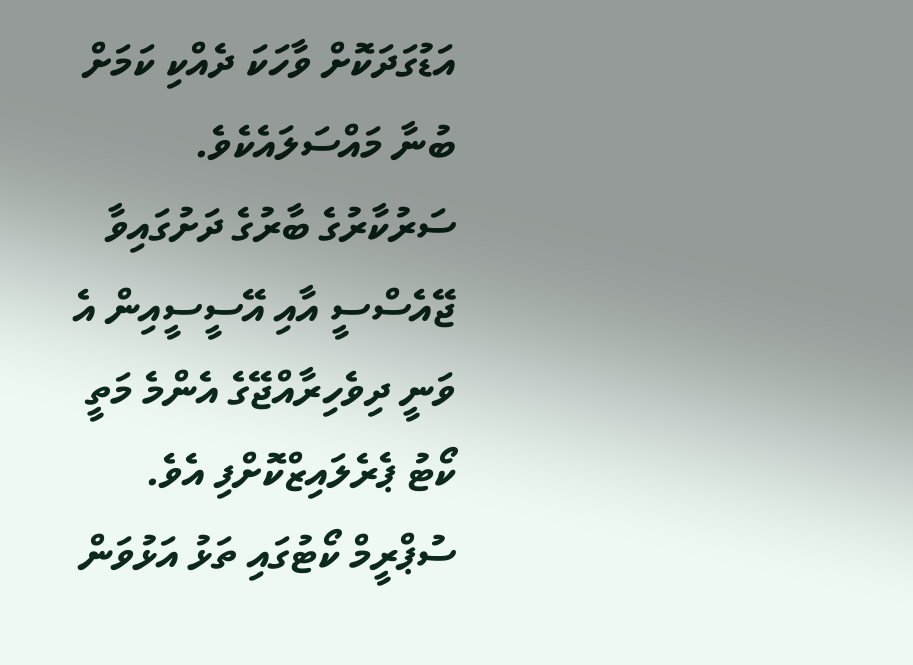އަޑުގަދަކޮށް ވާހަކަ ދެއްކި ކަމަށް ބުނާ މައްސަލައެކެވެ.
ސަރުކާރުގެ ބާރުގެ ދަށުގައިވާ ޖޭއެސްސީ އާއި އޭސީސީއިން އެ ވަނީ ދިވެހިރާއްޖޭގެ އެންމެ މަތީ ކޯޓު ޕެރެލައިޒްކޮށްފި އެވެ. ސުޕްރީމް ކޯޓުގައި ތަޅު އަޅުވަން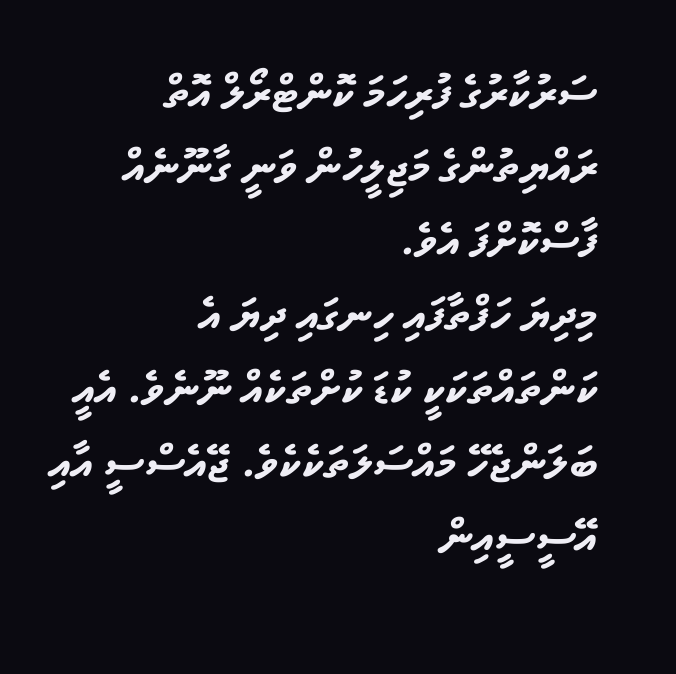ސަރުކާރުގެ ފުރިހަމަ ކޮންޓްރޯލް އޮތް ރައްޔިތުންގެ މަޖިލީހުން ވަނީ ގާނޫނެއް ފާސްކޮށްފަ އެވެ.
މިދިޔަ ހަފްތާފައި ހިނގައި ދިޔަ އެ ކަންތައްތަކަކީ ކުޑަ ކުށްތަކެއް ނޫނެވެ. އެއީ ބަލަންޖެހޭ މައްސަލަތަކެކެވެ. ޖޭއެސްސީ އާއި އޭސީސީއިން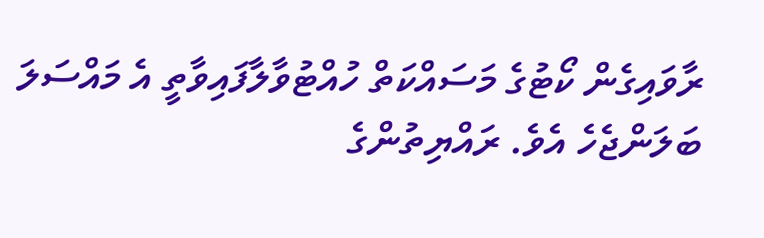ރާވައިގެން ކޯޓުގެ މަސައްކަތް ހުއްޓުވާލާފައިވާތީ އެ މައްސަލަ ބަލަންޖެހެ އެވެ. ރައްޔިތުންގެ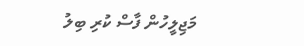މަޖިލީހުން ފާސް ކުރި ބިލު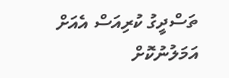ތަސްދީގު ކުރިއަސް އެއަށް އަމަލުނުކޮށް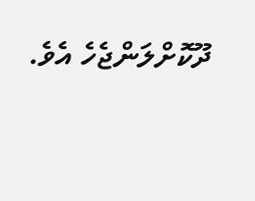ދޫކޮށްލަންޖެހެ އެވެ.